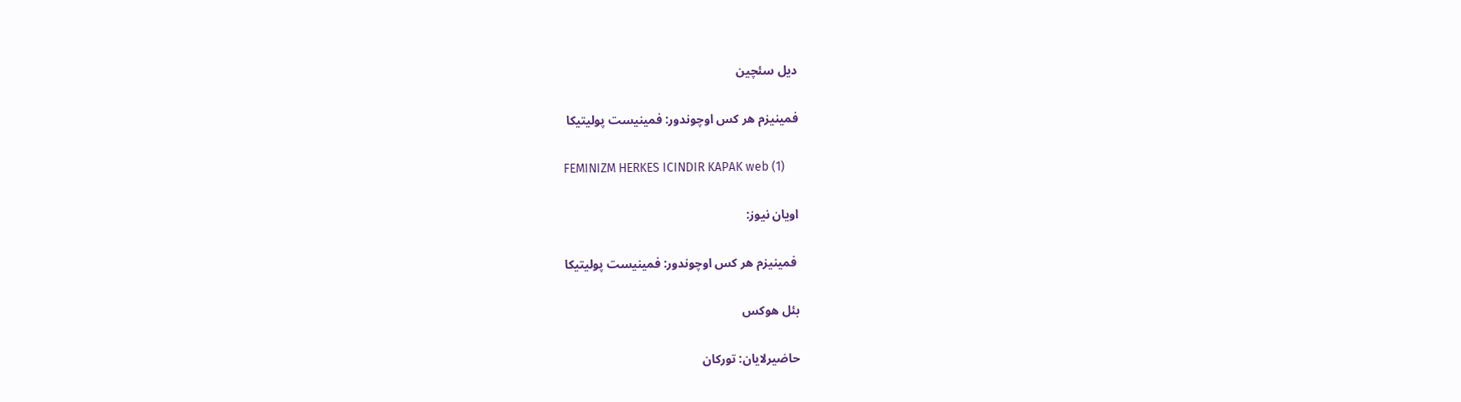دیل سئچین

فمینیزم هر کس اوچوندور: فمینیست پولیتیکا

FEMINIZM HERKES ICINDIR KAPAK web (1)

اویان نیوز:

 فمینیزم هر کس اوچوندور: فمینیست پولیتیکا

بئل هوکس

حاضیرلایان: تورکان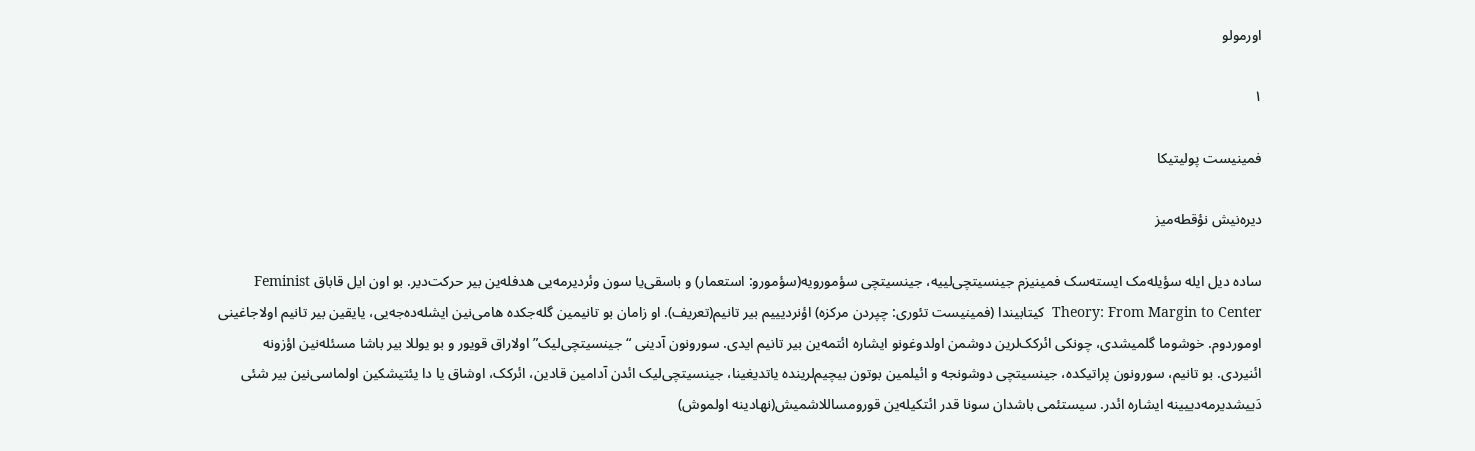اورمولو

۱

فمینیست پولیتیکا

دیره‌نیش نؤقطه‌میز

ساده دیل ایله سؤیله‌مک ایسته‌سک فمینیزم جینسیتچی‌لییه، جینسیتچی سؤمورویه(سؤمورو: استعمار) و باسقی‌یا‌ سون وئردیرمه‌یی هدفله‌ین بیر حرکت‌دیر. بو اون ایل قاباق Feminist Theory: From Margin to Center  کیتابیندا (فمینیست تئوری: چپردن مرکزه) اؤنردیییم بیر تانیم(تعریف). او زامان بو تانیمین گله‌جکده هامی‌نین ایشله‌ده‌جه‌یی، یایقین بیر تانیم اولاجاغینی اوموردوم. خوشوما گلمیشدی، چونکی ائرکک‌لرین دوشمن اولدوغونو ایشاره ائتمه‌ین بیر تانیم ایدی. سورونون آدینی “جینسیتچی‌لیک” اولا‌راق قویور و بو یوللا بیر باشا مسئله‌نین اؤزونه ائنیردی. بو تانیم، سورونون پراتیکده، جینسیتچی دوشونجه و ائیلمین بوتون بیچیم‌لرینده یاتدیغینا، جینسیتچی‌لیک ائدن آدامین قادین، ائرکک، اوشاق یا دا یئتیشکین اولماسی‌نین بیر شئی دَییشدیرمه‌دییینه ایشاره ائدر. سیستئمی باشدان سونا قدر ائتکیله‌ین قورومساللاشمیش(نهادینه اولموش)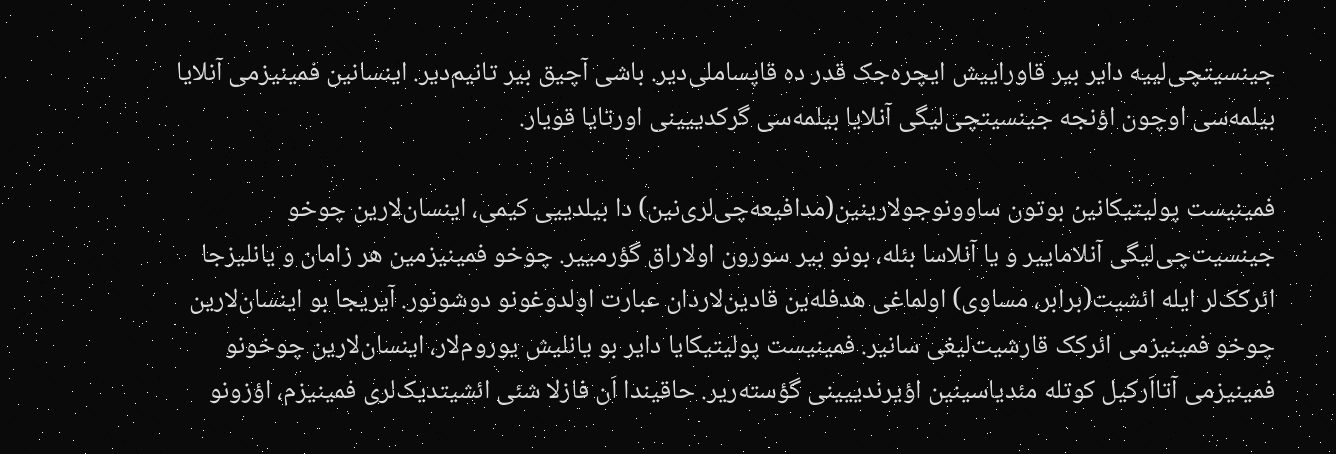جینسیتچی‌لییه دایر بیر قاوراییش ایچره‌جک قدر ده قاپساملی‌دیر. باشی آچیق بیر تانیم‌دیر. اینسانین فمینیزمی آنلایا بیلمه‌سی اوچون اؤنجه جینسیتچی‌لیگی آنلایا بیلمه‌سی گرکدییینی اورتایا قویار.

فمینیست پولیتیکانین بوتون ساوونوجولارینین(مدافیعه‌چی‌لری‌نین) دا بیلدییی کیمی، اینسان‌لارین چوخو جینسیت‌چی‌لیگی آنلاماییر و یا آنلاسا بئله، بونو بیر سورون اولا‌راق گؤرمییر. چوخو فمینیزمین هر زامان و یانلیزجا ائرکک‌لر ایله ائشیت(برابر، مساوی) اولماغی هدفله‌ین قادین‌لاردان عبارت اولدوغونو دوشونور. آیریجا بو اینسان‌لارین چوخو فمینیزمی ائرکک قارشیت‌لیغی سانیر. فمینیست پولیتیکایا دایر بو یانلیش یوروم‌لار، اینسان‌لارین چوخونو فمینیزمی آتااَرکیل کوتله مئدیاسینین اؤیرندییینی گؤسته‌ریر. حاقیندا اَن فازلا شئی ائشیتدیک‌لری فمینیزم، اؤزونو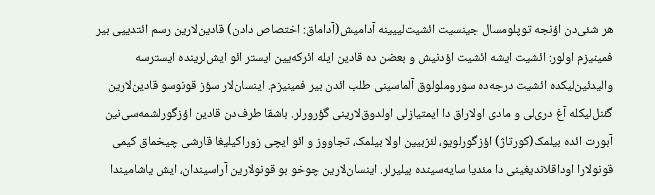هر شئی‌دن اؤنجه توپلومسال جینسیت ائشیت‌لییینه آدامیش(آداماق: اختصاص دادن) قادین‌لارین رسم ائتدییی بیر فمینیزم اولور: ائشیت ایشه ائشیت اؤدنیش و بعضن ده قادین ایله ائرکه‌یین ایستر ائو ایش‌لرینده ایسترسه والیدئین‌لیکده ائشیت درجه‌ده سوروملولوق آلماسینی طلب ائدن بیر فمینیزم. اینسان‌لار سؤز قونوسو قادین‌لارین گئنل‌لیکله آغ دری‌لی و مادی اولا‌راق دا ایمتیازلی اولدوق‌لارینی گؤرورلر. باشقا طرف‌دن قادین اؤزگورلشمه‌سی‌نین آبورت ائده بیلمک(کورتاژ) اؤزگورلویو، لئزبیین اولا بیلمک، تجاووز و ائو ایچی زوراکیلیغا قارشی چیخماق کیمی قونولارا اوداقلاندیغینی دا مئدیا سایه‌سینده بیلیرلر. اینسان‌لارین چوخو بو قونولارین آراسیندان، ایش یاشامیندا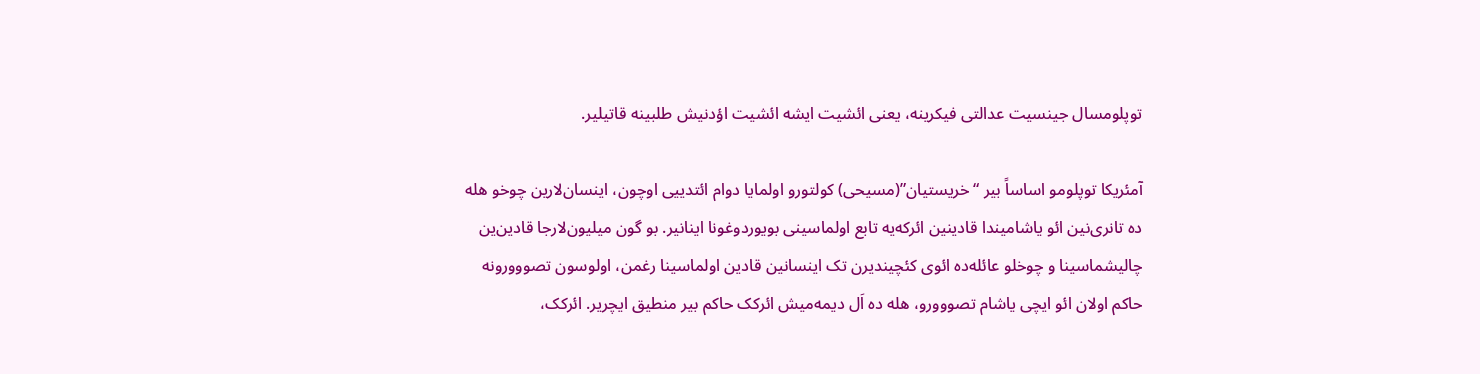توپلومسال جینسیت عدالتی فیکرینه، یعنی ائشیت ایشه ائشیت اؤدنیش طلبینه قاتیلیر.

آمئریکا توپلومو اساساً بیر “خریستیان”(مسیحی) کولتورو اولمایا دوام ائتدییی اوچون، اینسان‌لارین چوخو هله ده تانری‌نین ائو یاشامیندا قادینین ائرکه‌یه تابع اولماسینی بویوردوغونا اینانیر. بو گون میلیون‌لارجا قادین‌ین چالیشماسینا و چوخلو عائله‌ده ائوی کئچیندیرن تک اینسانین قادین اولماسینا رغمن، اولوسون تصووورونه حاکم اولان ائو ایچی یاشام تصووورو، هله ده اَل دیمه‌میش ائرکک حاکم بیر منطیق ایچریر. ائرکک،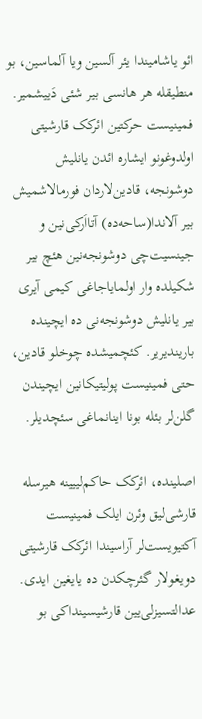ائو یاشامیندا یئر آلسین ویا آلماسین، بو منطیقله هر هانسی بیر شئی دَییشمیر. فمینیست حرکتین ائرکک قارشیتی اولدوغونو ایشاره ائدن یانلیش دوشونجه، قادین‌لاردان فورمالاشمیش بیر آلاندا(ساحه‌ده) آتااَرکی‌نین و جینسیت‌چی دوشونجه‌نین هئچ بیر شکیلده وار اولمایاجاغی کیمی آیری بیر یانلیش دوشونجه‌نی ده ایچینده باریندیریر. کئچمیشده چوخلو قادین، حتی فمینیست پولیتیکانین ایچیندن گلن‌لر بئله بونا اینانماغی سئچدیلر.

اصلینده، ائرکک حاکم‌لییینه هیرسله قارشی‌لیق وئرن ایلک فمینیست آکتیویست‌لر آراسیندا ائرکک قارشیتی دویغولار گئرچکدن ده یایغین ایدی. عدالتسیزلی‌یین قارشیسینداکی بو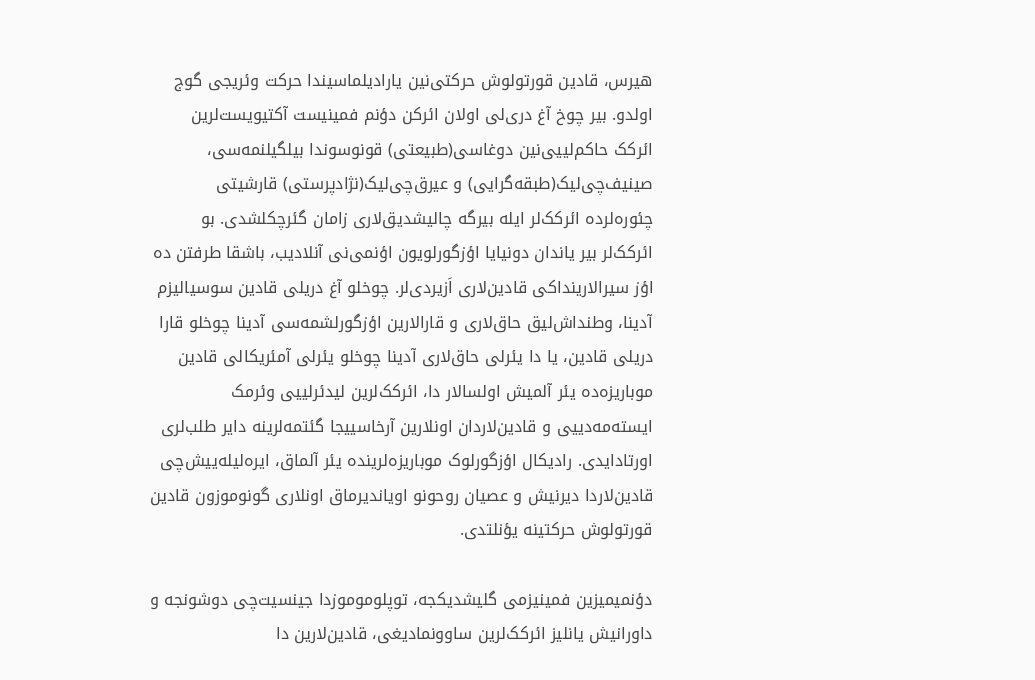هیرس، قادین قورتولوش حرکتی‌نین یارادیلماسیندا حرکت وئریجی گوج اولدو. بیر چوخ آغ دری‌لی اولان ائرکن دؤنم فمینیست آکتیویست‌لرین ائرکک حاکم‌لییی‌نین دوغاسی(طبیعتی) قونوسوندا بیلگیلنمه‌سی، صینیف‌چی‌لیک(طبقه‌گرایی) و عیرق‌چی‌لیک(نژادپرستی) قارشیتی چئوره‌لرده ائرکک‌لر ایله بیرگه چالیشدیق‌لاری زامان گئرچکلشدی. بو ائرکک‌لر بیر یاندان دونیایا اؤزگورلویون اؤنمی‌نی آنلادیب، باشقا طرفتن ده اؤز سیرا‌لارینداکی قادین‌لاری اَزیردی‌لر. چوخلو آغ دریلی قادین سوسیالیزم آدینا، وطنداش‌لیق حاق‌لاری و قارا‌لارین اؤزگورلشمه‌سی آدینا چوخلو قارا دریلی قادین، یا دا یئرلی حاق‌لاری آدینا چوخلو یئرلی آمئریکا‌لی قادین موباریزه‌ده یئر آلمیش اولسا‌لار دا، ائرکک‌لرین لیدئرلییی وئرمک ایسته‌مه‌دییی و قادین‌لاردان اونلارین آرخاسییجا گئتمه‌لرینه دایر طلب‌لری اورتادایدی. رادیکال اؤزگورلوک موباریزه‌لرینده یئر آلماق، ایره‌لیله‌ییش‌چی قادین‌لاردا دیرنیش و عصیان روحونو اویاندیرماق اونلاری گونوموزون قادین قورتولوش حرکتینه یؤنلتدی.

دؤنمیمیزین فمینیزمی گلیشدیکجه، توپلوموموزدا جینسیت‌چی دوشونجه و داورانیش یانلیز ائرکک‌لرین ساوونمادیغی، قادین‌لارین دا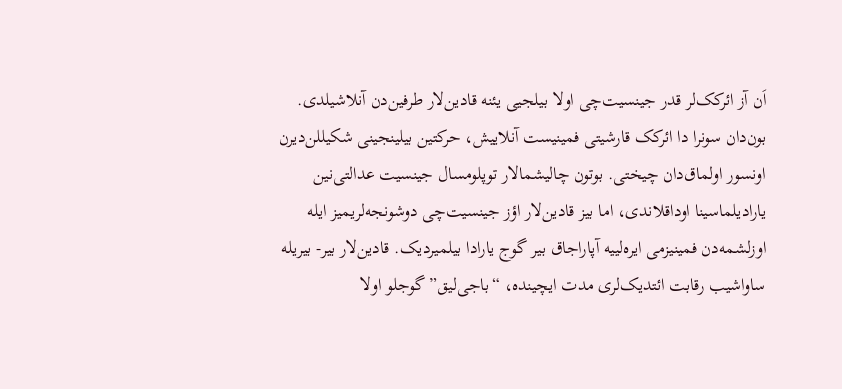اَن آز ائرکک‌لر قدر جینسیت‌چی اولا بیلجیی یئنه قادین‌لار طرفین‌دن آنلاشیلدی. بون‌دان سونرا دا ائرکک قارشیتی فمینیست آنلاییش، حرکتین بیلینجینی شکیللن‌دیرن اونسور اولماق‌دان چیختی. بوتون چالیشما‌لار توپلومسال جینسیت عدالتی‌نین یارادیلماسینا اوداقلاندی، اما بیز قادین‌لار اؤز جینسیت‌چی دوشونجه‌لریمیز ایله اوزلشمه‌دن فمینیزمی ایره‌لییه آپارا‌جاق بیر گوج یارادا بیلمیردیک. قادین‌لار بیر- بیریله ساواشیب رقابت ائتدیک‌لری مدت ایچینده، “باجی‌لیق” گوجلو اولا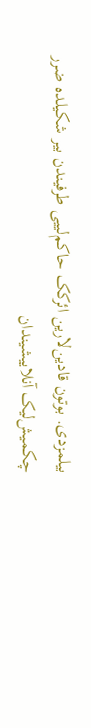بیلمزدی. بوتون قادین‌لارین ائرکک حاکم‌لییی طرفیندن بیر شکیلده ضرر چکمیش‌لیک آنلاییشیندان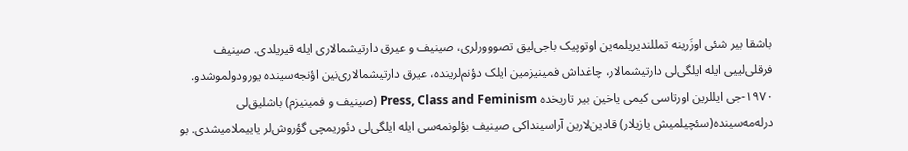باشقا بیر شئی اوزَرینه تمللندیریلمه‌ین اوتوپیک باجی‌لیق تصووورلری، صینیف و عیرق دارتیشما‌لاری ایله قیریلدی. صینیف فرقلی‌لییی ایله ایلگی‌لی دارتیشما‌لار، چاغداش فمینیزمین ایلک دؤنم‌لرینده، عیرق دارتیشما‌لاری‌نین اؤنجه‌سینده یورودولموشدو. ۱۹۷۰-جی ایللرین اورتاسی کیمی یاخین بیر تاریخده Press, Class and Feminism (صینیف و فمینیزم) باشلیق‌لی درله‌مه‌سینده(سئچیلمیش یازیلار) قادین‌لارین آراسینداکی صینیف بؤلونمه‌سی ایله ایلگی‌لی دئوریمچی گؤروش‌لر یاییملامیشدی. بو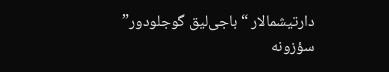دارتیشما‌لار “باجی‌لیق گوجلودور” سؤزونه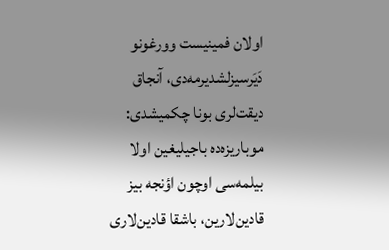اولان فمینیست وورغونو دَیَرسیزلشدیرمه‌دی، آنجاق دیقت‌لری بونا چکمیشدی: موباریزه‌ده باجیلیغین اولا بیلمه‌سی اوچون اؤنجه بیز قادین‌لارین، باشقا قادین‌لاری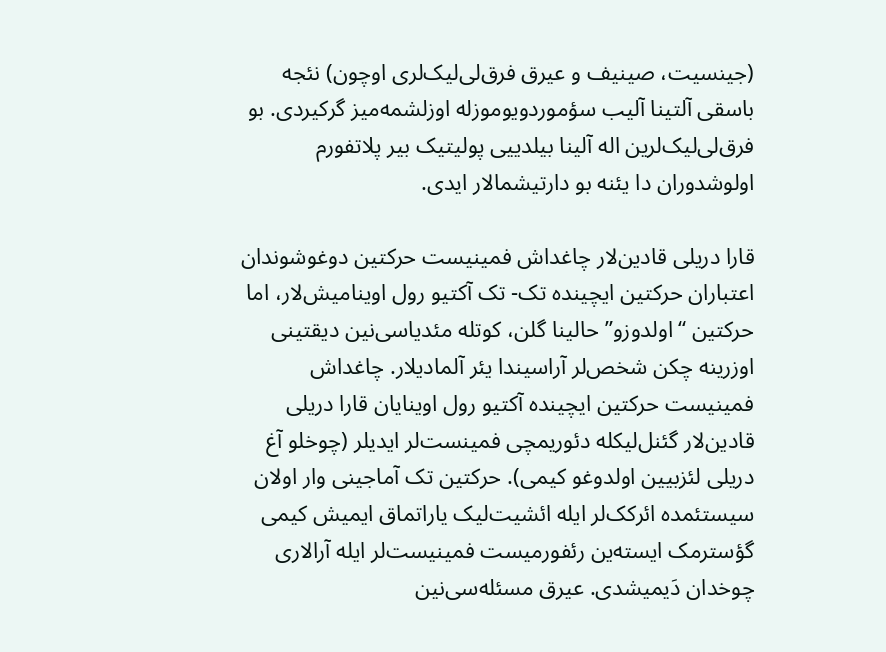(جینسیت، صینیف و عیرق فرق‌لی‌لیک‌لری اوچون) نئجه باسقی آلتینا آلیب سؤموردویوموزله اوزلشمه‌میز گرکیردی. بو فرق‌لی‌لیک‌لرین اله آلینا بیلدییی پولیتیک بیر پلاتفورم اولوشدوران دا یئنه بو دارتیشما‌لار ایدی.

قارا دریلی قادین‌لار چاغداش فمینیست حرکتین دوغوشوندان اعتباران حرکتین ایچینده تک- تک آکتیو رول اوینامیش‌لار، اما حرکتین “اولدوزو” حالینا گلن، کوتله مئدیاسی‌نین دیقتینی اوزرینه چکن شخص‌لر آراسیندا یئر آلمادیلار. چاغداش فمینیست حرکتین ایچینده آکتیو رول اوینایان قارا دریلی قادین‌لار گئنل‌لیکله دئوریمچی فمینست‌لر ایدیلر (چوخلو آغ دریلی لئزبیین اولدوغو کیمی). حرکتین تک آماجینی وار اولان سیستئمده ائرکک‌لر ایله ائشیت‌لیک یاراتماق ایمیش کیمی گؤسترمک ایسته‌ین رئفورمیست فمینیست‌لر ایله آرا‌لاری چوخدان دَیمیشدی. عیرق مسئله‌سی‌نین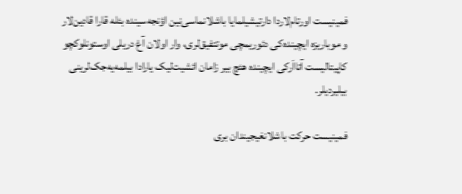فمینیست اورتام‌لاردا دارتیشیلمایا باشلانماسی‌نین اؤنجه‌سینده بئله قارا قادین‌لار و موباریزه ایچینده‌کی دئوریمچی موتتفیق‌لری، وار اولان آغ دریلی اوستونلوکچو کاپیتالیست آتااَرکی ایچینده هئچ بیر زامان ائشیت‌لیک یارادا بیلمه‌یه‌جک‌لرینی بیلیردیلر.

فمینیست حرکت باشلانغیجیندان بری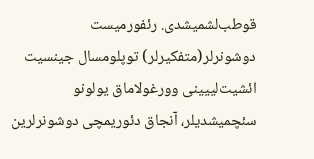قوطب‌لشمیشدی. رئفورمیست دوشونرلر(متفکیرلر) توپلومسال جینسیت ائشیت‌لییینی وورغولاماق یولونو سئچمیشدیلر، آنجاق دئوریمچی دوشونرلرین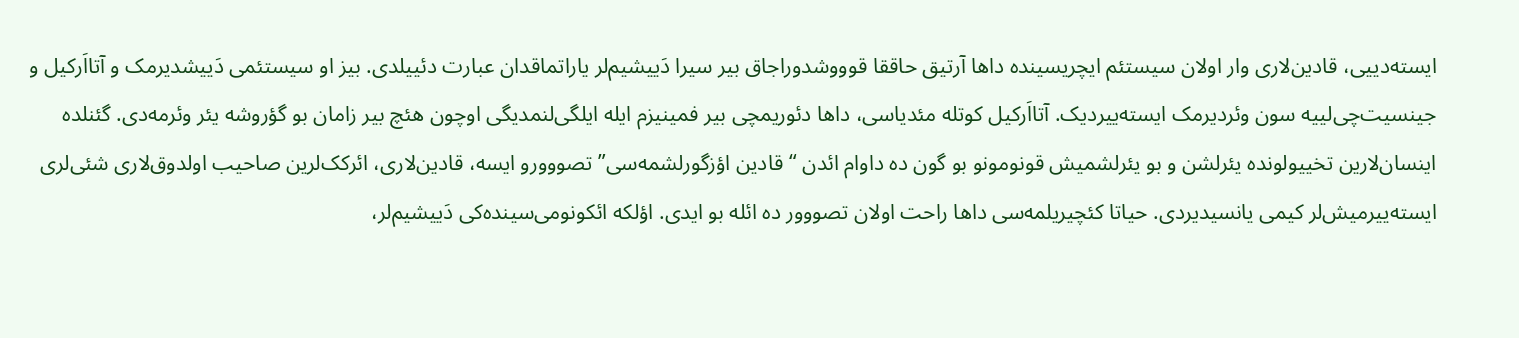ایسته‌دییی، قادین‌لاری وار اولان سیستئم ایچریسینده داها آرتیق حاققا قوووشدورا‌جاق بیر سیرا دَییشیم‌لر یاراتماقدان عبارت دئییلدی. بیز او سیستئمی دَییشدیرمک و آتااَرکیل و جینسیت‌چی‌لییه سون وئردیرمک ایسته‌ییردیک. آتااَرکیل کوتله مئدیاسی، داها دئوریمچی بیر فمینیزم ایله ایلگی‌لنمدیگی اوچون هئچ بیر زامان بو گؤروشه یئر وئرمه‌دی. گئنلده اینسان‌لارین تخییولونده یئرلشن و بو یئرلشمیش قونومونو بو گون ده داوام ائدن “قادین اؤزگورلشمه‌سی” تصووورو ایسه، قادین‌لاری، ائرکک‌لرین صاحیب اولدوق‌لاری شئی‌لری ایسته‌ییرمیش‌لر کیمی یانسیدیردی. حیاتا کئچیریلمه‌سی داها راحت اولان تصووور ده ائله بو ایدی. اؤلکه ائکونومی‌سینده‌کی دَییشیم‌لر،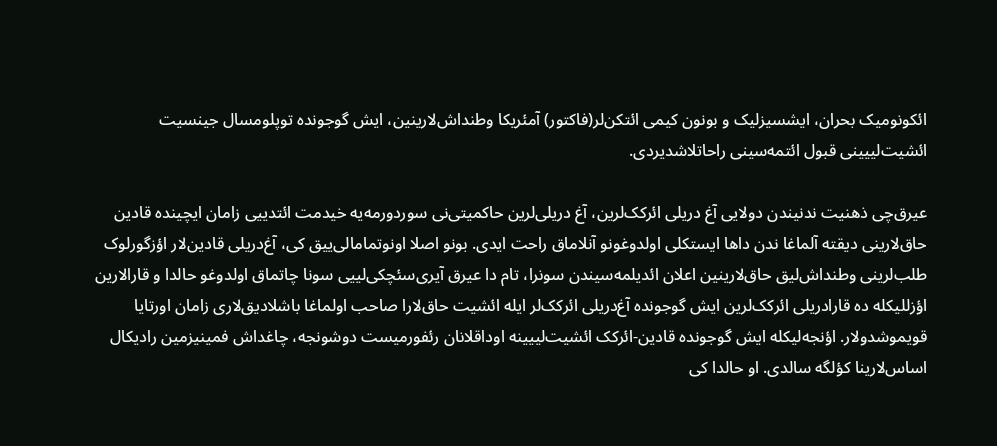ائکونومیک بحران، ایشسیزلیک و بونون کیمی ائتکن‌لر(فاکتور) آمئریکا وطنداش‌لارینین، ایش گوجونده توپلومسال جینسیت ائشیت‌لییینی قبول ائتمه‌سینی راحاتلاشدیردی.

عیرق‌چی ذهنیت ندنیندن دولایی آغ دریلی ائرکک‌لرین، آغ دریلی‌لرین حاکمیتی‌نی سوردورمه‌یه خیدمت ائتدییی زامان ایچینده قادین حاق‌لارینی دیقته آلماغا ندن داها ایستکلی اولدوغونو آنلاماق راحت ایدی. بونو اصلا اونوتمامالی‌ییق کی، آغ‌دریلی قادین‌لار اؤزگورلوک طلب‌لرینی وطنداش‌لیق حاق‌لارینین اعلان ائدیلمه‌سیندن سونرا، تام دا عیرق آیری‌سئچکی‌لییی سونا چاتماق اولدوغو حالدا و قارا‌لارین اؤزللیکله ده قارا‌دریلی ائرکک‌لرین ایش گوجونده آغ‌دریلی ائرکک‌لر ایله ائشیت حاق‌لارا صاحب اولماغا باشلادیق‌لاری زامان اورتایا قویموشدولار. اؤنجه‌لیکله ایش گوجونده قادین-ائرکک ائشیت‌لییینه اوداقلانان رئفورمیست دوشونجه، چاغداش فمینیزمین رادیکال اساس‌لارینا کؤلگه سالدی. او حالدا کی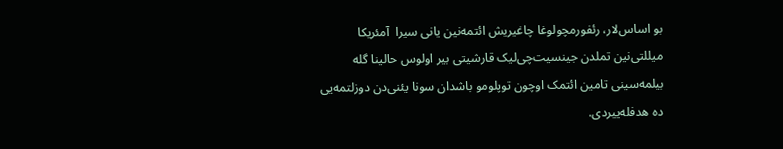بو اساس‌لار، رئفورمچولوغا چاغیریش ائتمه‌نین یانی سیرا  آمئریکا میللتی‌نین تملدن جینسیت‌چی‌لیک قارشیتی بیر اولوس حالینا گله بیلمه‌سینی تامین ائتمک اوچون توپلومو باشدان سونا یئنی‌دن دوزلتمه‌یی ده هدفله‌ییردی.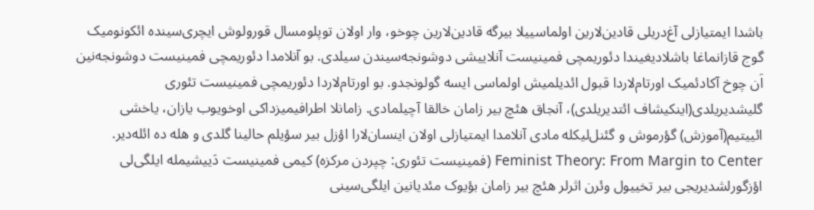باشدا ایمتیازلی آغ‌دریلی قادین‌لارین اولماسییلا بیرگه قادین‌لارین چوخو، وار اولان توپلومسال قورولوش ایچری‌سینده ائکونومیک گوج قازانماغا باشلادیغیندا دئوریمچی فمینیست آنلاییشی دوشونجه‌سیندن سیلدی. بو آنلامدا دئوریمچی فمینیست دوشونجه‌نین اَن چوخ آکادئمیک اورتام‌لاردا قبول ائدیلمیش اولماسی ایسه گولونجدو. بو اورتام‌لاردا دئوریمچی فمینیست تئوری گلیشدیریلدی(اینکیشاف ائتدیریلدی)، آنجاق هئچ بیر زامان خالقا آچیلمادی. زامانلا اطرافیمیزداکی اوخویوب یازان، یاخشی ائییتیم(آموزش) گؤرموش و گئنل‌لیکله مادی آنلامدا ایمتیازلی اولان اینسان‌لارا اؤزل بیر سؤیلم حالینا گلدی و هله ده ائله‌دیر. Feminist Theory: From Margin to Center (فمینیست تئوری: چپردن مرکزه) کیمی فمینیست دَییشیمله ایلگی‌لی اؤزگورلشدیریجی بیر تخییول وئرن اثرلر هئچ بیر زامان بؤیوک مئدیانین ایلگی‌سینی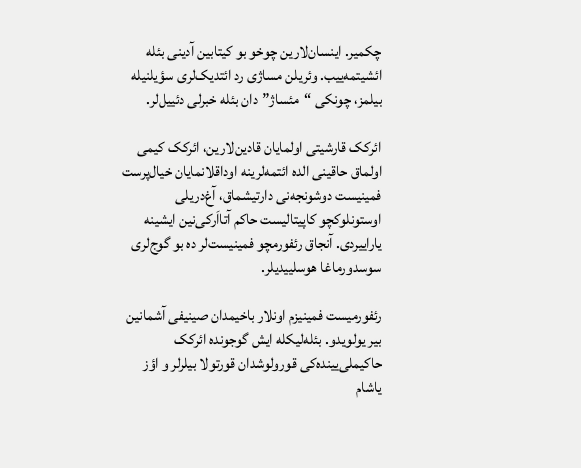چکمیر. اینسان‌لارین چوخو بو کیتابین آدینی بئله ائشیتمه‌ییب. وئریلن مساژی رد ائتدیک‌لری سؤیلنیله بیلمز، چونکی “مئساژ”دان بئله خبرلی دئییل‌لر.

ائرکک قارشیتی اولمایان قادین‌لارین، ائرکک کیمی اولماق حاقینی الده ائتمه‌لرینه اوداقلانمایان خیال‌پرست فمینیست دوشونجه‌نی دارتیشماق، آغ‌دریلی اوستونلوکچو کاپیتالیست حاکم آتااَرکی‌نین ایشینه یاراییردی. آنجاق رئفورمچو فمینیست‌لر ده بو گوج‌لری سوسدورماغا هوسلییدیلر.

رئفورمیست فمینیزم اونلار باخیمدان صینیفی آشمانین بیر یولویدو. بئله‌لیکله ایش گوجونده ائرکک حاکیملی‌یینده‌کی قورولوشدان قورتولا بیلرلر و اؤز یاشام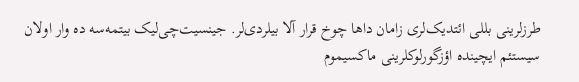طرزلرینی بللی ائتدیک‌لری زامان داها چوخ قرار آلا بیلردی‌لر. جینسیت‌چی‌لیک بیتمه‌سه ده وار اولان سیستئم ایچینده اؤزگورلوکلرینی ماکسیموم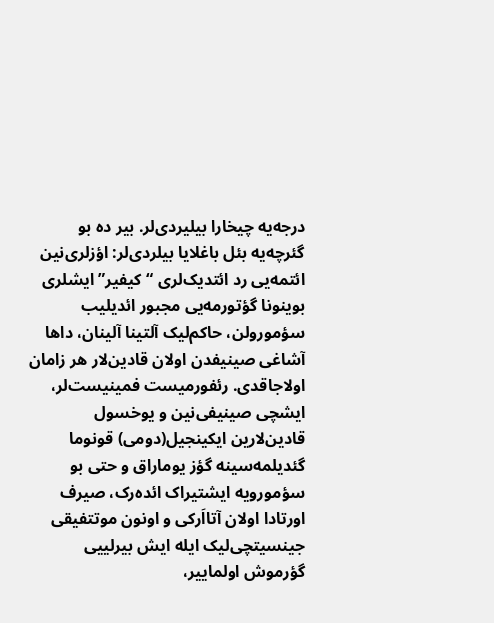درجه‌یه چیخارا بیلیردی‌لر. بیر ده بو گئرچه‌یه بئل باغلایا بیلردی‌لر: اؤزلری‌نین ائتمه‌یی رد ائتدیک‌لری “کیفیر” ایشلری بوینونا گؤتورمه‌یی مجبور ائدیلیب سؤمورولن، حاکم‌لیک آلتینا آلینان، داها آشاغی صینیفدن اولان قادین‌لار هر زامان اولا‌جاقدی. رئفورمیست فمینیست‌لر، ایشچی صینیفی‌نین و یوخسول قادین‌لارین ایکینجیل(دومی) قونوما گئدیلمه‌سینه گؤز یوما‌راق و حتی بو سؤمورویه ایشتیراک ائده‌رک، صیرف اورتادا اولان آتااَرکی و اونون موتتفیقی جینسیتچی‌لیک ایله ایش بیرلییی گؤرموش اولماییر،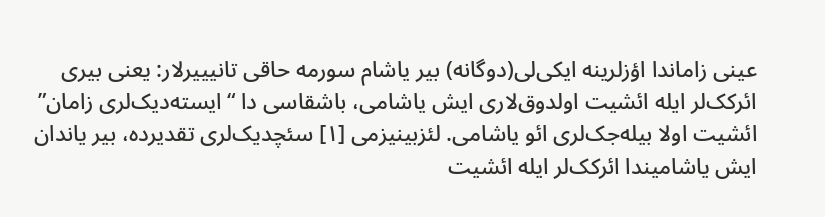عینی زاماندا اؤزلرینه ایکی‌لی(دوگانه) بیر یاشام سورمه حاقی تانیییرلار: یعنی بیری ائرکک‌لر ایله ائشیت اولدوق‌لاری ایش یاشامی، باشقاسی دا “ایسته‌دیک‌لری زامان” ائشیت اولا بیله‌جک‌لری ائو یاشامی. لئزبینیزمی [۱] سئچدیک‌لری تقدیرده، بیر یاندان ایش یاشامیندا ائرکک‌لر ایله ائشیت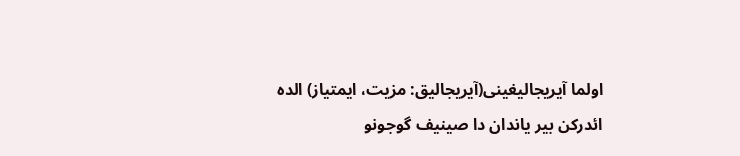اولما آیریجا‌لیغینی(آیریجالیق: مزیت، ایمتیاز) الده ائدرکن بیر یاندان دا صینیف گوجونو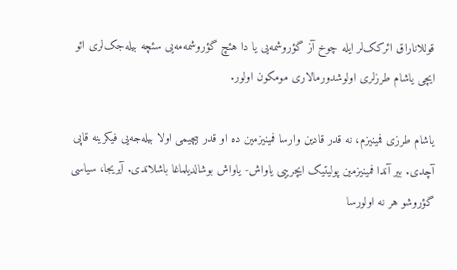قوللانا‌راق ائرکک‌لر ایله چوخ آز گؤروشمه‌یی یا دا هئچ گؤروشمه‌مه‌یی سئچه بیله‌جک‌لری ائو ایچی یاشام طرزلری اولوشدورما‌لاری مومکون اولور.

یاشام طرزی فمینیزم، نه قدر قادین وارسا فمینیزمین ده او قدر بیچیمی اولا بیله‌جه‌یی فیکرینه قاپی آچدی. بیر آندا فمینیزمین پولیتیک ایچرییی یاواش- یاواش بوشالدیلماغا باشلاندی. آیریجا، سیاسی گؤروشو هر نه اولورسا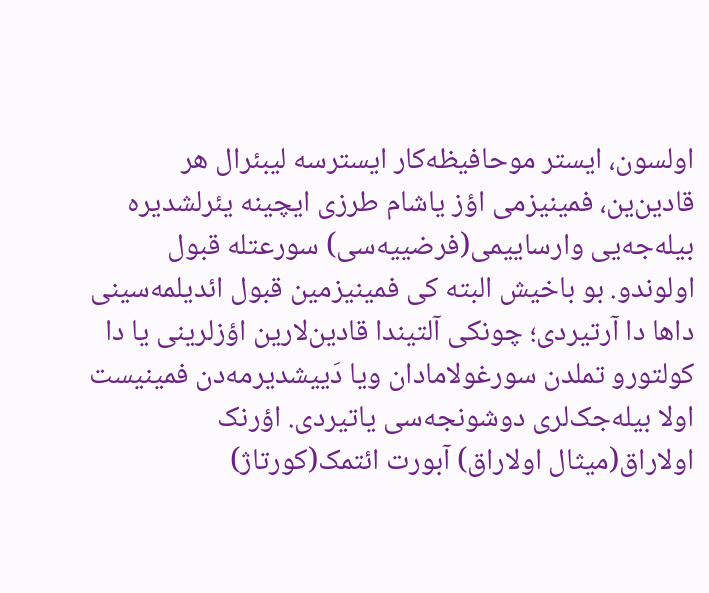اولسون، ایستر موحافیظه‌کار ایسترسه لیبئرال هر قادین‌ین، فمینیزمی اؤز یاشام طرزی ایچینه یئرلشدیره بیله‌جه‌یی وارساییمی(فرضییه‌سی) سورعتله قبول اولوندو. بو باخیش البته کی فمینیزمین قبول ائدیلمه‌سینی داها دا آرتیردی؛ چونکی آلتیندا قادین‌لارین اؤزلرینی یا دا کولتورو تملدن سورغولاما‌دان ویا دَییشدیرمه‌دن فمینیست اولا بیله‌جک‌لری دوشونجه‌سی یاتیردی. اؤرنک اولاراق(میثال اولاراق) آبورت ائتمک(کورتاژ)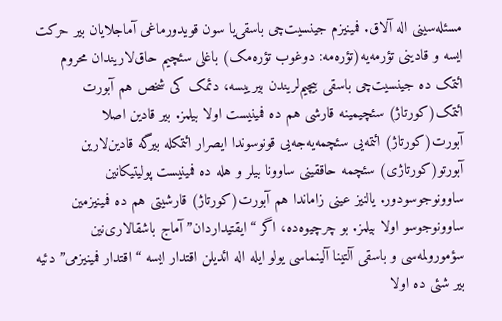مسئله‌سینی اله آلاق. فمینیزم جینسیت‌چی باسقی‌یا سون قویدورماغی آماجلایان بیر حرکت ایسه و قادینی تؤرمه‌یه(تؤره‌مه: دوغوب تؤره‌مک) باغلی سئچیم حاق‌لاریندان محروم ائتمک ده جینسیت‌چی باسقی بیچیم‌لریندن بیرییسه، دئمک کی شخص هم آبورت ائتمک(کورتاژ) سئچیمینه قارشی هم ده فمینیست اولا بیلمز. بیر قادین اصلا آبورت(کورتاژ) ائتمه‌یی سئچمه‌یه‌جه‌یی قونوسوندا ایصرار ائتمکله بیرگه قادین‌لارین آبورتو(کورتاژی) سئچمه حاققینی ساوونا بیلر و هله ده فمینیست پولیتیکانین ساوونوجوسودور. یالنیز عینی زاماندا هم آبورت(کورتاژ) قارشیتی هم ده فمینیزمین ساوونوجوسو اولا بیلمز. بو چرچیوه‌ده، اگر “ایقتیداردان” آماج باشقا‌لاری‌نین سؤمورولمه‌سی و باسقی آلتینا آلینماسی یولو ایله اله ائدیلن اقتدار ایسه “اقتدار فمینیزمی” دئیه بیر شئی ده اولا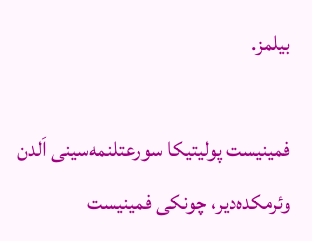بیلمز.

فمینیست پولیتیکا سورعتلنمه‌سینی اَلدن وئرمکده‌دیر، چونکی فمینیست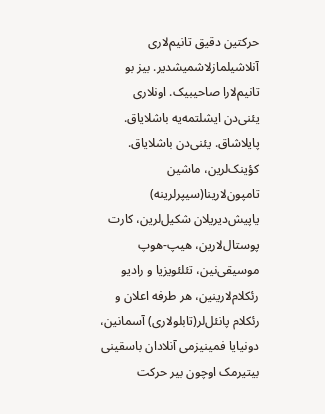حرکتین دقیق تانیم‌لاری آنلاشیلمازلاشمیشدیر. بیز بو تانیم‌لارا صاحیبیک. اونلاری یئنی‌دن ایشلتمه‌یه باشلایاق. پایلاشاق. یئنی‌دن باشلایاق. کؤینک‌لرین، ماشین تامپون‌لارینا(سیپرلرینه) یاپیش‌دیریلان شکیل‌لرین، کارت پوستال‌لارین، هیپ-هوپ موسیقی‌نین، تئلئویزیا و رادیو رئکلام‌لارینین، هر طرفه اعلان و رئکلام پانئل‌لر(تابلولاری) آسمانین، دونیایا فمینیزمی آنلا‌دان باسقینی بیتیرمک اوچون بیر حرکت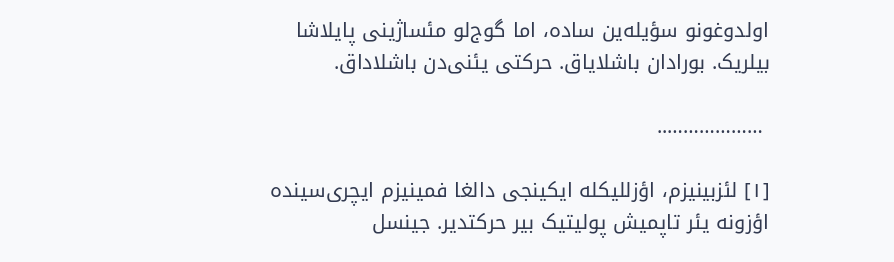اولدوغونو سؤیله‌ین ساده، اما گوج‌لو مئساژینی پایلاشا بیلریک. بورا‌دان باشلایاق. حرکتی یئنی‌دن باشلاداق.

 ………………..

[۱] لئزبینیزم، اؤزللیکله ایکینجی دالغا فمینیزم ایچری‌سینده اؤزونه یئر تاپمیش پولیتیک بیر حرکتدیر. جینسل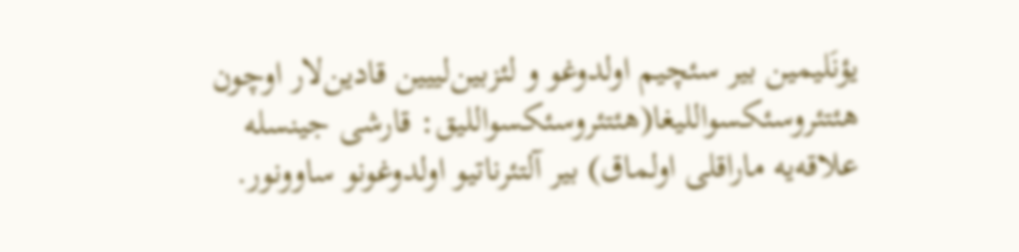یؤنَلیمین بیر سئچیم اولدوغو و لئزبین‌لییین قادین‌لار اوچون هئتئروسئکسواللیغا(هئتئروسئکسواللیق: قارشی جینسله علاقه‌یه ماراقلی اولماق) بیر آلتئرناتیو اولدوغونو ساوونور.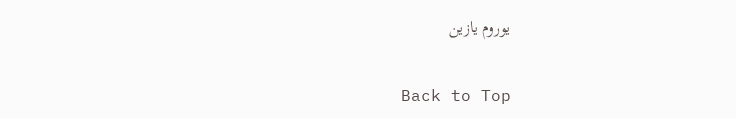یوروم یازین

Back to Top